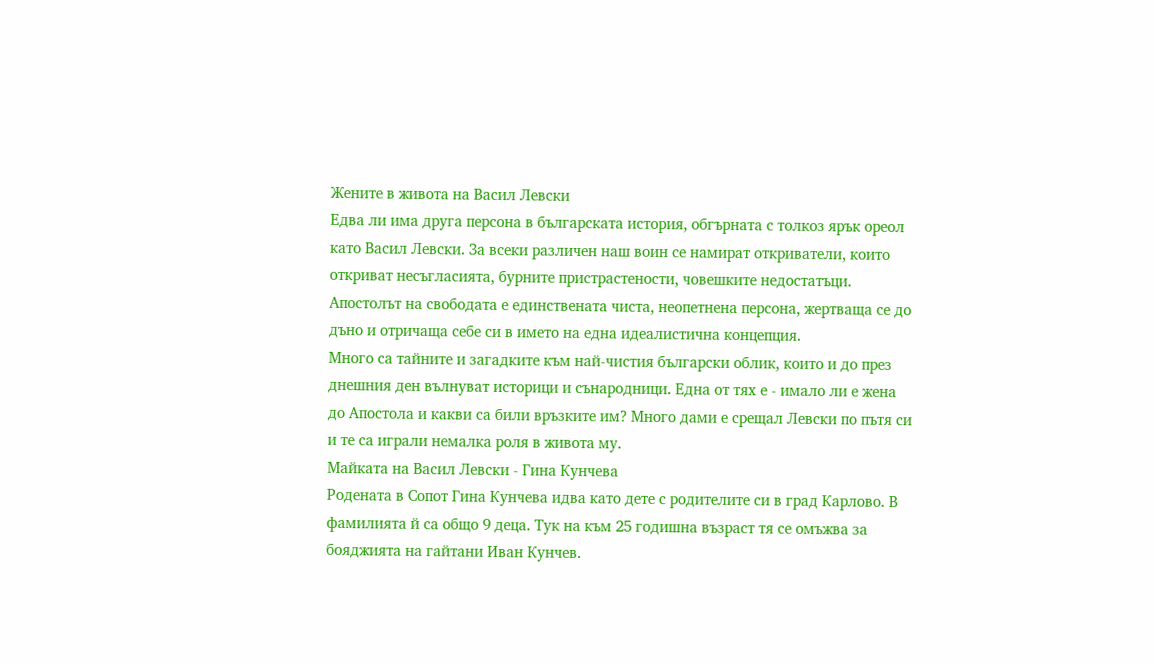Жените в живота на Васил Левски
Едва ли има друга персона в българската история, обгърната с толкоз ярък ореол като Васил Левски. За всеки различен наш воин се намират откриватели, които откриват несъгласията, бурните пристрастености, човешките недостатъци. Апостолът на свободата е единствената чиста, неопетнена персона, жертваща се до дъно и отричаща себе си в името на една идеалистична концепция.
Много са тайните и загадките към най-чистия български облик, които и до през днешния ден вълнуват историци и сънародници. Една от тях е - имало ли е жена до Апостола и какви са били връзките им? Много дами е срещал Левски по пътя си и те са играли немалка роля в живота му.
Майката на Васил Левски - Гина Кунчева
Родената в Сопот Гина Кунчева идва като дете с родителите си в град Карлово. В фамилията й са общо 9 деца. Тук на към 25 годишна възраст тя се омъжва за бояджията на гайтани Иван Кунчев.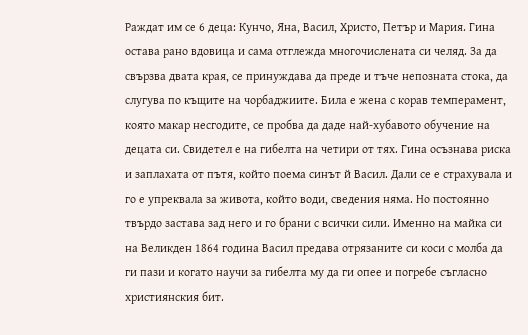Раждат им се 6 деца: Кунчо, Яна, Васил, Христо, Петър и Мария. Гина остава рано вдовица и сама отглежда многочислената си челяд. За да свързва двата края, се принуждава да преде и тъче непозната стока, да слугува по къщите на чорбаджиите. Била е жена с корав темперамент, която макар несгодите, се пробва да даде най-хубавото обучение на децата си. Свидетел е на гибелта на четири от тях. Гина осъзнава риска и заплахата от пътя, който поема синът й Васил. Дали се е страхувала и го е упреквала за живота, който води, сведения няма. Но постоянно твърдо застава зад него и го брани с всички сили. Именно на майка си на Великден 1864 година Васил предава отрязаните си коси с молба да ги пази и когато научи за гибелта му да ги опее и погребе съгласно християнския бит.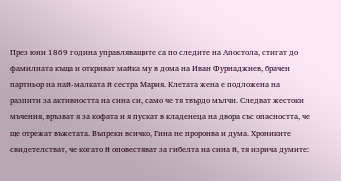През юни 1869 година управляващите са по следите на Апостола, стигат до фамилната къща и откриват майка му в дома на Иван Фурнаджиев, брачен партньор на най-малката й сестра Мария. Клетата жена е подложена на разпити за активността на сина си, само че тя твърдо мълчи. Следват жестоки мъчения, връзват я за кофата и я пускат в кладенеца на двора със опасността, че ще отрежат въжетата. Въпреки всичко, Гина не проронва и дума. Хрониките свидетелстват, че когато й оповестяват за гибелта на сина й, тя изрича думите: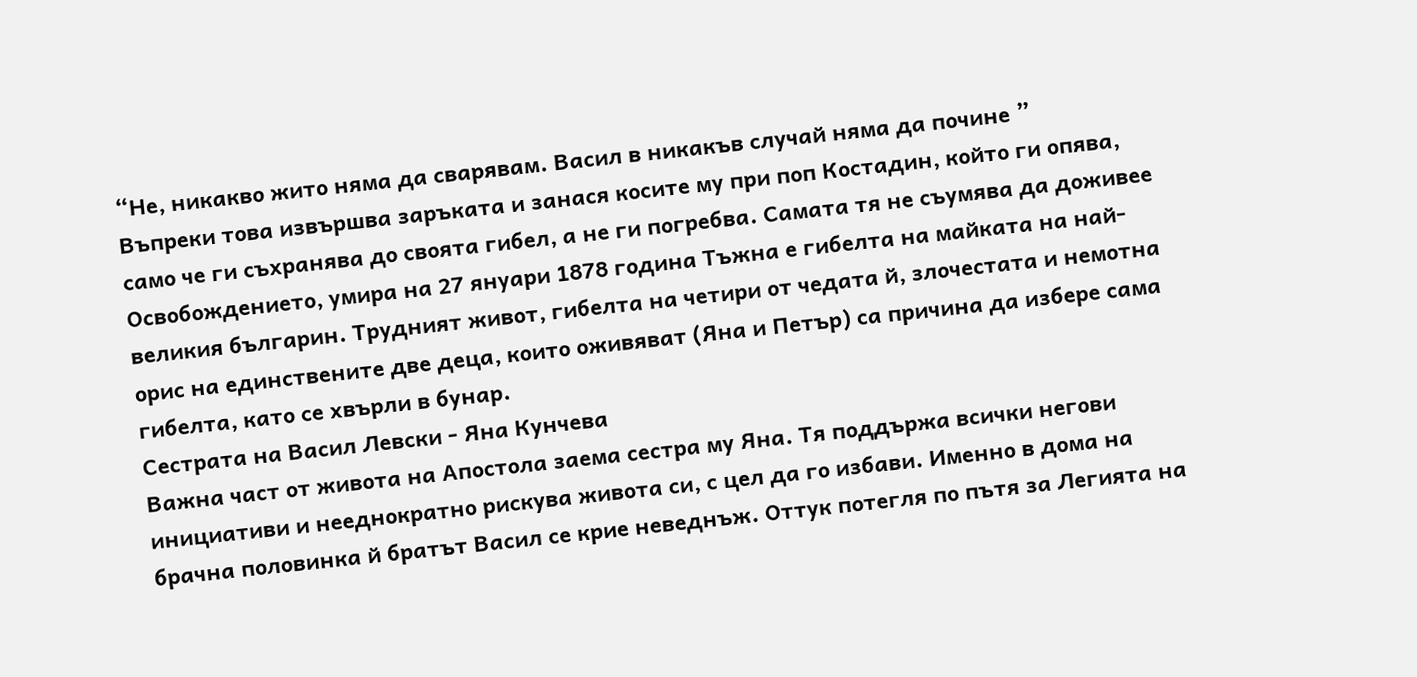“Не, никакво жито няма да сварявам. Васил в никакъв случай няма да почине ”
Въпреки това извършва заръката и занася косите му при поп Костадин, който ги опява, само че ги съхранява до своята гибел, а не ги погребва. Самата тя не съумява да доживее Освобождението, умира на 27 януари 1878 година Тъжна е гибелта на майката на най-великия българин. Трудният живот, гибелта на четири от чедата й, злочестата и немотна орис на единствените две деца, които оживяват (Яна и Петър) са причина да избере сама гибелта, като се хвърли в бунар.
Сестрата на Васил Левски - Яна Кунчева
Важна част от живота на Апостола заема сестра му Яна. Тя поддържа всички негови инициативи и нееднократно рискува живота си, с цел да го избави. Именно в дома на брачна половинка й братът Васил се крие неведнъж. Оттук потегля по пътя за Легията на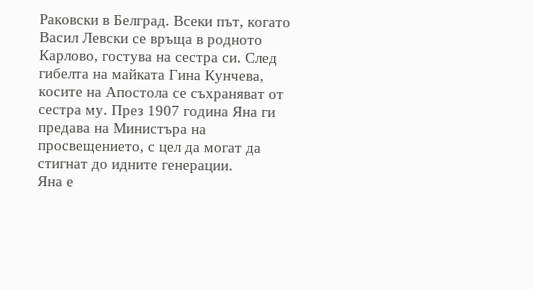Раковски в Белград. Всеки път, когато Васил Левски се връща в родното Карлово, гостува на сестра си. След гибелта на майката Гина Кунчева, косите на Апостола се съхраняват от сестра му. През 1907 година Яна ги предава на Mинистъра на просвещението, с цел да могат да стигнат до идните генерации.
Яна е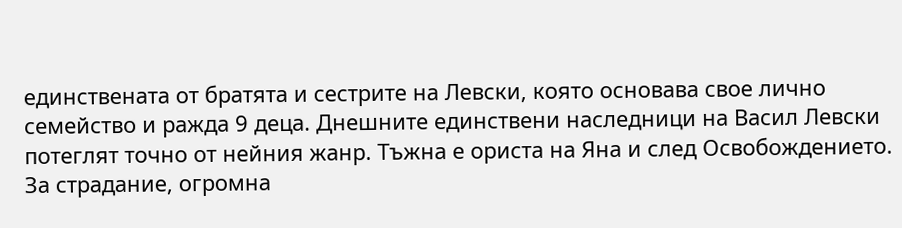единствената от братята и сестрите на Левски, която основава свое лично семейство и ражда 9 деца. Днешните единствени наследници на Васил Левски потеглят точно от нейния жанр. Тъжна е ориста на Яна и след Освобождението. За страдание, огромна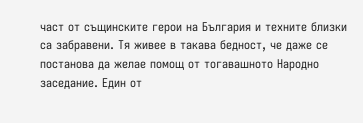част от същинските герои на България и техните близки са забравени. Тя живее в такава бедност, че даже се постанова да желае помощ от тогавашното Народно заседание. Един от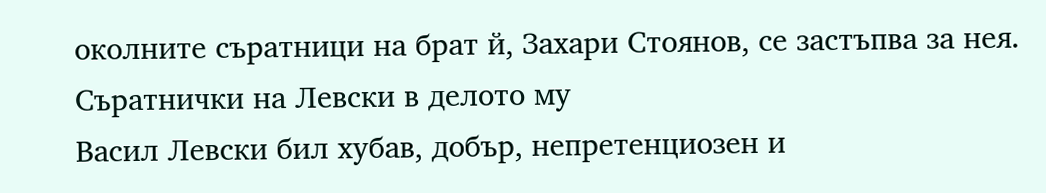околните съратници на брат й, Захари Стоянов, се застъпва за нея.
Съратнички на Левски в делото му
Васил Левски бил хубав, добър, непретенциозен и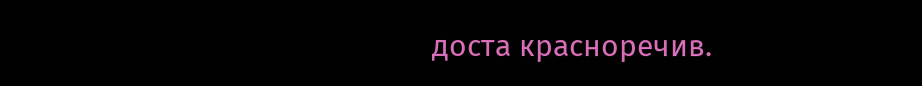доста красноречив.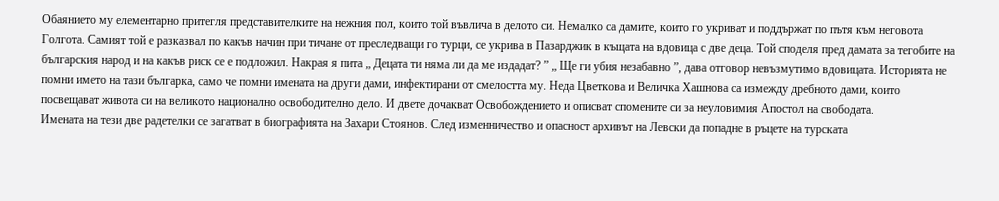Обаянието му елементарно притегля представителките на нежния пол, които той въвлича в делото си. Немалко са дамите, които го укриват и поддържат по пътя към неговота Голгота. Самият той е разказвал по какъв начин при тичане от преследващи го турци, се укрива в Пазарджик в къщата на вдовица с две деца. Той споделя пред дамата за тегобите на българския народ и на какъв риск се е подложил. Накрая я пита „ Децата ти няма ли да ме издадат? ” „ Ще ги убия незабавно ”, дава отговор невъзмутимо вдовицата. Историята не помни името на тази българка, само че помни имената на други дами, инфектирани от смелостта му. Неда Цветкова и Величка Хашнова са измежду дребното дами, които посвещават живота си на великото национално освободително дело. И двете дочакват Освобождението и описват спомените си за неуловимия Апостол на свободата.
Имената на тези две радетелки се загатват в биографията на Захари Стоянов. След изменничество и опасност архивът на Левски да попадне в ръцете на турската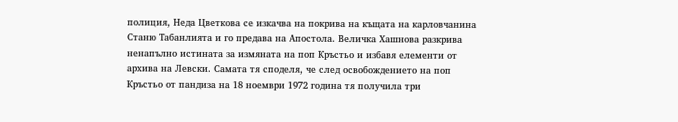полиция, Неда Цветкова се изкачва на покрива на къщата на карловчанина Станю Табанлията и го предава на Апостола. Величка Хашнова разкрива ненапълно истината за измяната на поп Кръстьо и избавя елементи от архива на Левски. Самата тя споделя, че след освобождението на поп Кръстьо от пандиза на 18 ноември 1972 година тя получила три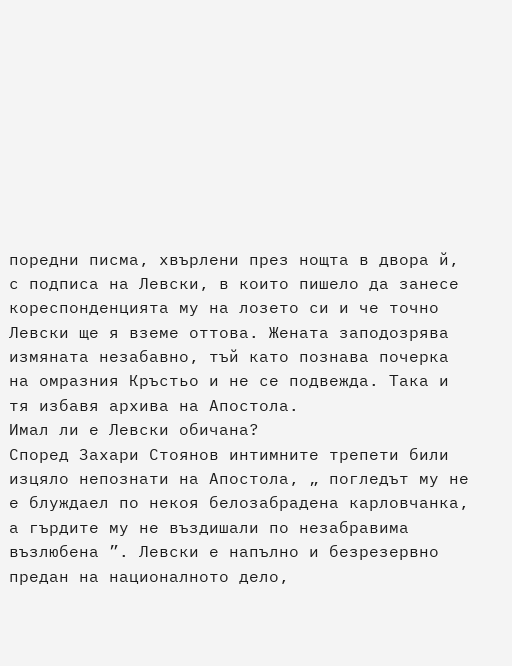поредни писма, хвърлени през нощта в двора й, с подписа на Левски, в които пишело да занесе кореспонденцията му на лозето си и че точно Левски ще я вземе оттова. Жената заподозрява измяната незабавно, тъй като познава почерка на омразния Кръстьо и не се подвежда. Така и тя избавя архива на Апостола.
Имал ли е Левски обичана?
Според Захари Стоянов интимните трепети били изцяло непознати на Апостола, „ погледът му не е блуждаел по некоя белозабрадена карловчанка, а гърдите му не въздишали по незабравима възлюбена ”. Левски е напълно и безрезервно предан на националното дело,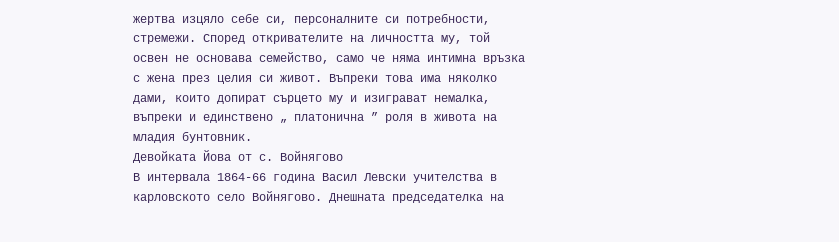жертва изцяло себе си, персоналните си потребности, стремежи. Според откривателите на личността му, той освен не основава семейство, само че няма интимна връзка с жена през целия си живот. Въпреки това има няколко дами, които допират сърцето му и изиграват немалка, въпреки и единствено „ платонична ” роля в живота на младия бунтовник.
Девойката Йова от с. Войнягово
В интервала 1864-66 година Васил Левски учителства в карловското село Войнягово. Днешната председателка на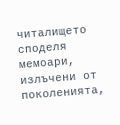читалището споделя мемоари, излъчени от поколенията,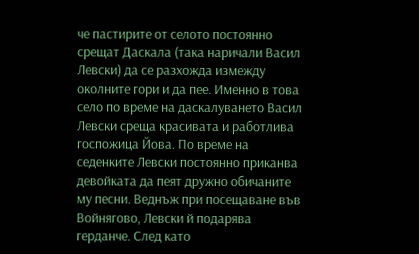че пастирите от селото постоянно срещат Даскала (така наричали Васил Левски) да се разхожда измежду околните гори и да пее. Именно в това село по време на даскалуването Васил Левски среща красивата и работлива госпожица Йова. По време на седенките Левски постоянно приканва девойката да пеят дружно обичаните му песни. Веднъж при посещаване във Войнягово, Левски й подарява герданче. След като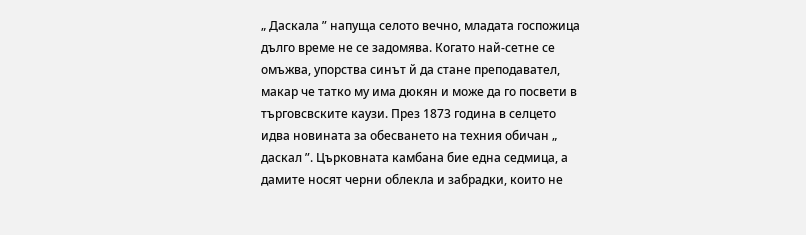„ Даскала ” напуща селото вечно, младата госпожица дълго време не се задомява. Когато най-сетне се омъжва, упорства синът й да стане преподавател, макар че татко му има дюкян и може да го посвети в търговсвските каузи. През 1873 година в селцето идва новината за обесването на техния обичан „ даскал ”. Църковната камбана бие една седмица, а дамите носят черни облекла и забрадки, които не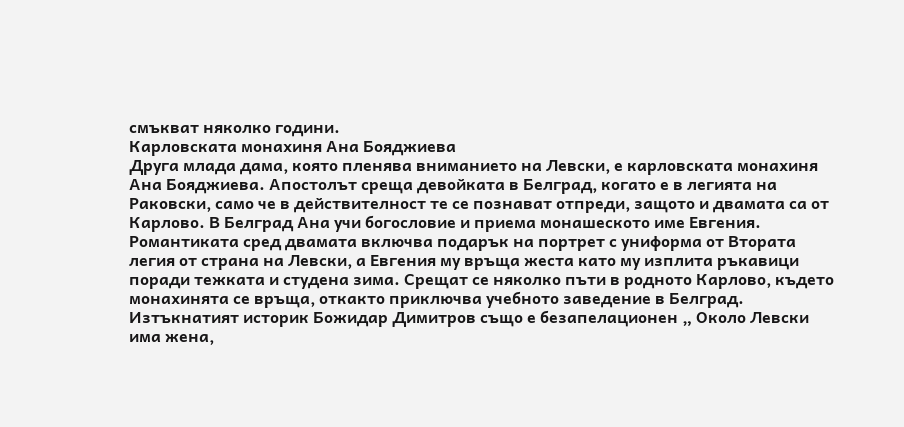смъкват няколко години.
Карловската монахиня Ана Бояджиева
Друга млада дама, която пленява вниманието на Левски, е карловската монахиня Ана Бояджиева. Апостолът среща девойката в Белград, когато е в легията на Раковски, само че в действителност те се познават отпреди, защото и двамата са от Карлово. В Белград Ана учи богословие и приема монашеското име Евгения. Романтиката сред двамата включва подарък на портрет с униформа от Втората легия от страна на Левски, а Евгения му връща жеста като му изплита ръкавици поради тежката и студена зима. Срещат се няколко пъти в родното Карлово, където монахинята се връща, откакто приключва учебното заведение в Белград. Изтъкнатият историк Божидар Димитров също е безапелационен „ Около Левски има жена,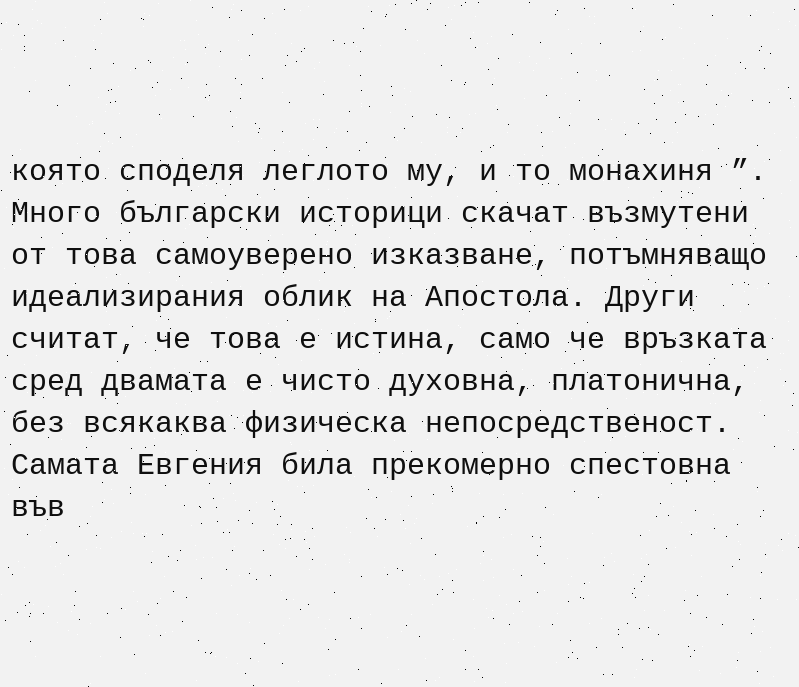която споделя леглото му, и то монахиня ”. Много български историци скачат възмутени от това самоуверено изказване, потъмняващо идеализирания облик на Апостола. Други считат, че това е истина, само че връзката сред двамата е чисто духовна, платонична, без всякаква физическа непосредственост. Самата Евгения била прекомерно спестовна във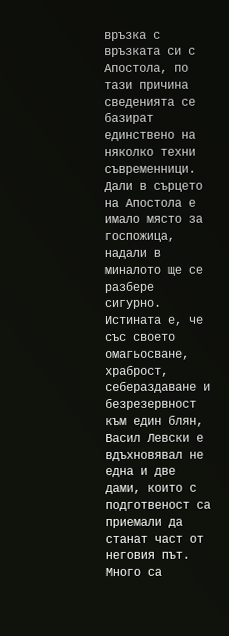връзка с връзката си с Апостола, по тази причина сведенията се базират единствено на няколко техни съвременници.
Дали в сърцето на Апостола е имало място за госпожица, надали в миналото ще се разбере сигурно. Истината е, че със своето омагьосване, храброст, себераздаване и безрезервност към един блян, Васил Левски е вдъхновявал не една и две дами, които с подготвеност са приемали да станат част от неговия път.
Много са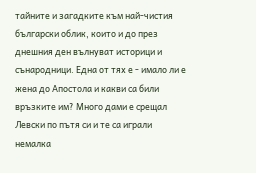тайните и загадките към най-чистия български облик, които и до през днешния ден вълнуват историци и сънародници. Една от тях е - имало ли е жена до Апостола и какви са били връзките им? Много дами е срещал Левски по пътя си и те са играли немалка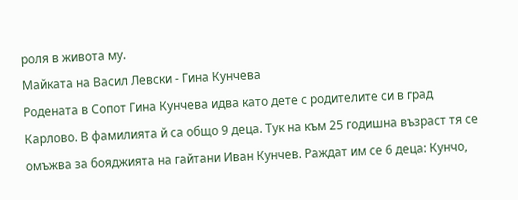роля в живота му.
Майката на Васил Левски - Гина Кунчева
Родената в Сопот Гина Кунчева идва като дете с родителите си в град Карлово. В фамилията й са общо 9 деца. Тук на към 25 годишна възраст тя се омъжва за бояджията на гайтани Иван Кунчев. Раждат им се 6 деца: Кунчо,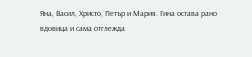Яна, Васил, Христо, Петър и Мария. Гина остава рано вдовица и сама отглежда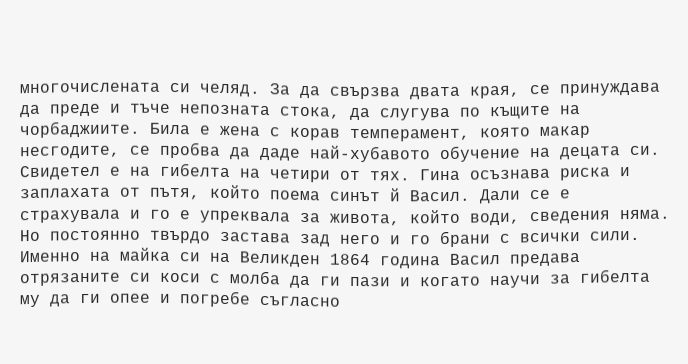многочислената си челяд. За да свързва двата края, се принуждава да преде и тъче непозната стока, да слугува по къщите на чорбаджиите. Била е жена с корав темперамент, която макар несгодите, се пробва да даде най-хубавото обучение на децата си. Свидетел е на гибелта на четири от тях. Гина осъзнава риска и заплахата от пътя, който поема синът й Васил. Дали се е страхувала и го е упреквала за живота, който води, сведения няма. Но постоянно твърдо застава зад него и го брани с всички сили. Именно на майка си на Великден 1864 година Васил предава отрязаните си коси с молба да ги пази и когато научи за гибелта му да ги опее и погребе съгласно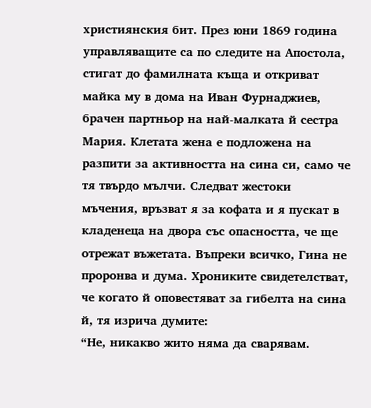християнския бит. През юни 1869 година управляващите са по следите на Апостола, стигат до фамилната къща и откриват майка му в дома на Иван Фурнаджиев, брачен партньор на най-малката й сестра Мария. Клетата жена е подложена на разпити за активността на сина си, само че тя твърдо мълчи. Следват жестоки мъчения, връзват я за кофата и я пускат в кладенеца на двора със опасността, че ще отрежат въжетата. Въпреки всичко, Гина не проронва и дума. Хрониките свидетелстват, че когато й оповестяват за гибелта на сина й, тя изрича думите:
“Не, никакво жито няма да сварявам.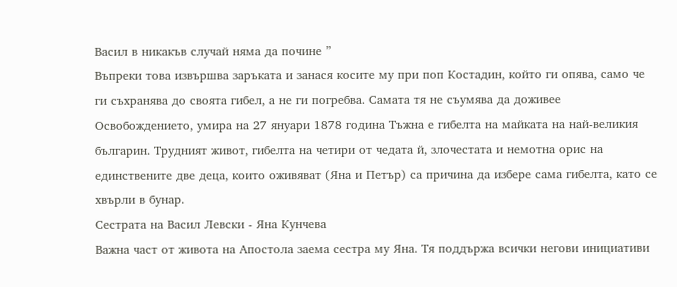Васил в никакъв случай няма да почине ”
Въпреки това извършва заръката и занася косите му при поп Костадин, който ги опява, само че ги съхранява до своята гибел, а не ги погребва. Самата тя не съумява да доживее Освобождението, умира на 27 януари 1878 година Тъжна е гибелта на майката на най-великия българин. Трудният живот, гибелта на четири от чедата й, злочестата и немотна орис на единствените две деца, които оживяват (Яна и Петър) са причина да избере сама гибелта, като се хвърли в бунар.
Сестрата на Васил Левски - Яна Кунчева
Важна част от живота на Апостола заема сестра му Яна. Тя поддържа всички негови инициативи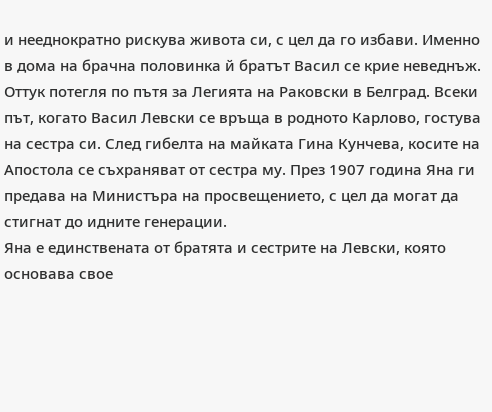и нееднократно рискува живота си, с цел да го избави. Именно в дома на брачна половинка й братът Васил се крие неведнъж. Оттук потегля по пътя за Легията на Раковски в Белград. Всеки път, когато Васил Левски се връща в родното Карлово, гостува на сестра си. След гибелта на майката Гина Кунчева, косите на Апостола се съхраняват от сестра му. През 1907 година Яна ги предава на Mинистъра на просвещението, с цел да могат да стигнат до идните генерации.
Яна е единствената от братята и сестрите на Левски, която основава свое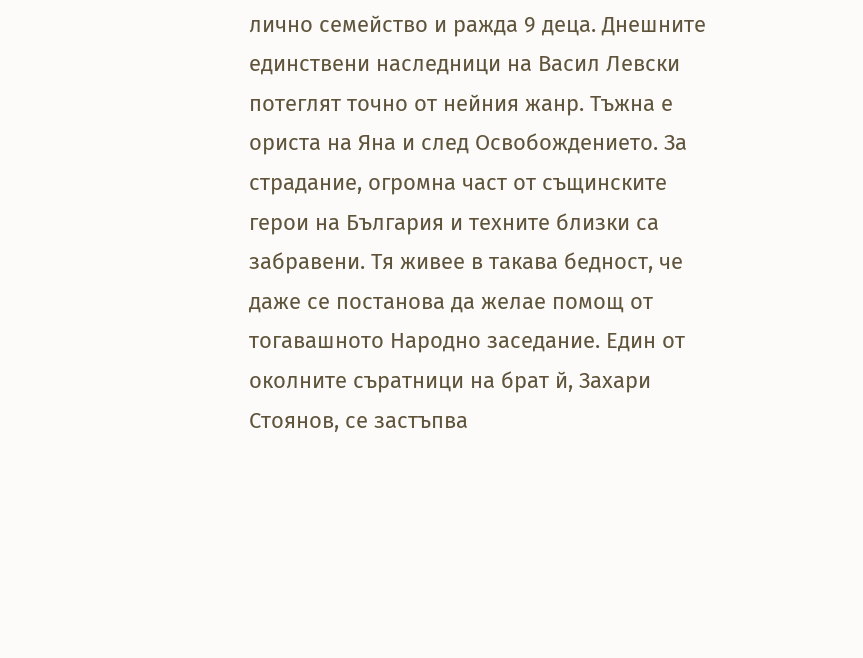лично семейство и ражда 9 деца. Днешните единствени наследници на Васил Левски потеглят точно от нейния жанр. Тъжна е ориста на Яна и след Освобождението. За страдание, огромна част от същинските герои на България и техните близки са забравени. Тя живее в такава бедност, че даже се постанова да желае помощ от тогавашното Народно заседание. Един от околните съратници на брат й, Захари Стоянов, се застъпва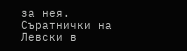за нея.
Съратнички на Левски в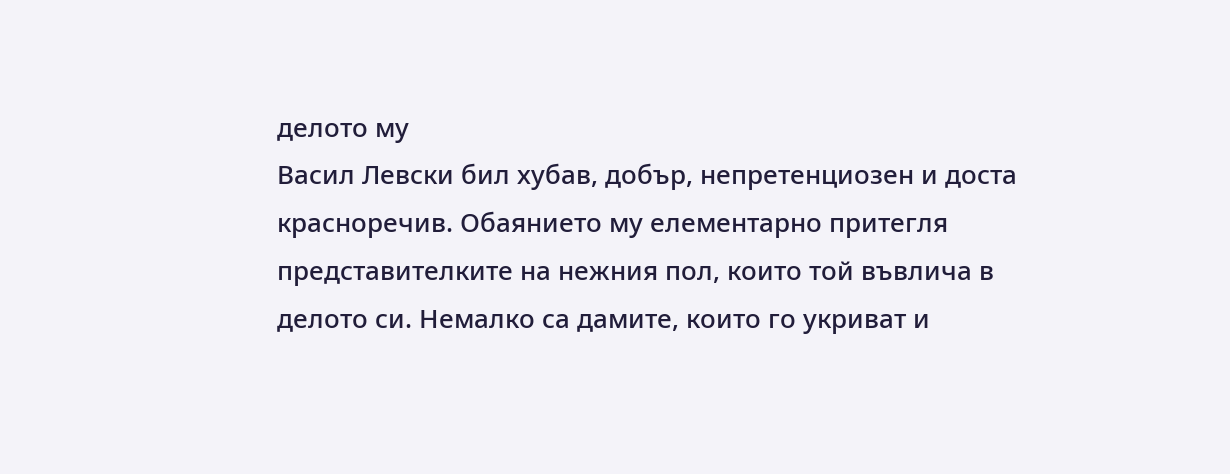делото му
Васил Левски бил хубав, добър, непретенциозен и доста красноречив. Обаянието му елементарно притегля представителките на нежния пол, които той въвлича в делото си. Немалко са дамите, които го укриват и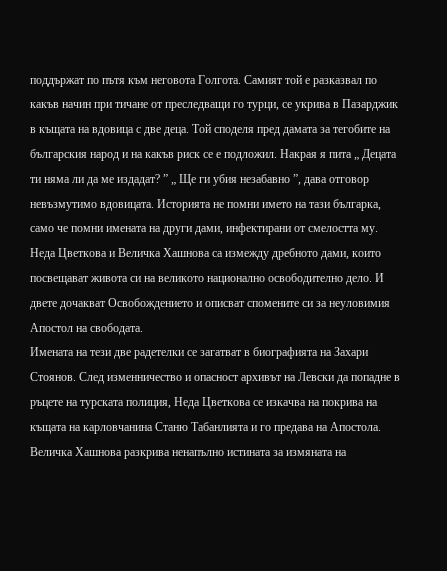поддържат по пътя към неговота Голгота. Самият той е разказвал по какъв начин при тичане от преследващи го турци, се укрива в Пазарджик в къщата на вдовица с две деца. Той споделя пред дамата за тегобите на българския народ и на какъв риск се е подложил. Накрая я пита „ Децата ти няма ли да ме издадат? ” „ Ще ги убия незабавно ”, дава отговор невъзмутимо вдовицата. Историята не помни името на тази българка, само че помни имената на други дами, инфектирани от смелостта му. Неда Цветкова и Величка Хашнова са измежду дребното дами, които посвещават живота си на великото национално освободително дело. И двете дочакват Освобождението и описват спомените си за неуловимия Апостол на свободата.
Имената на тези две радетелки се загатват в биографията на Захари Стоянов. След изменничество и опасност архивът на Левски да попадне в ръцете на турската полиция, Неда Цветкова се изкачва на покрива на къщата на карловчанина Станю Табанлията и го предава на Апостола. Величка Хашнова разкрива ненапълно истината за измяната на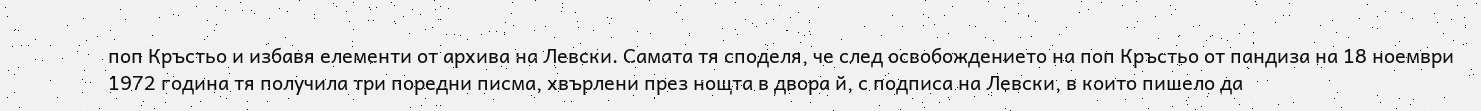поп Кръстьо и избавя елементи от архива на Левски. Самата тя споделя, че след освобождението на поп Кръстьо от пандиза на 18 ноември 1972 година тя получила три поредни писма, хвърлени през нощта в двора й, с подписа на Левски, в които пишело да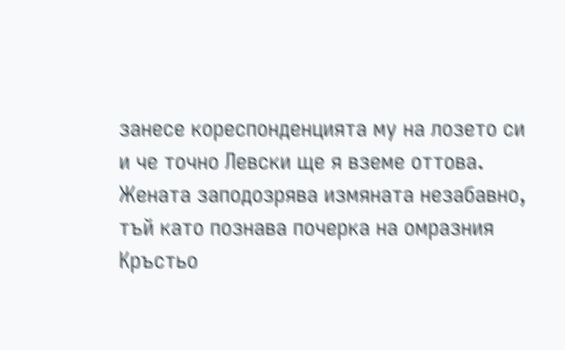занесе кореспонденцията му на лозето си и че точно Левски ще я вземе оттова. Жената заподозрява измяната незабавно, тъй като познава почерка на омразния Кръстьо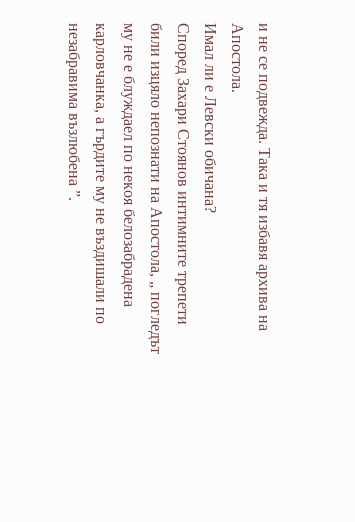и не се подвежда. Така и тя избавя архива на Апостола.
Имал ли е Левски обичана?
Според Захари Стоянов интимните трепети били изцяло непознати на Апостола, „ погледът му не е блуждаел по некоя белозабрадена карловчанка, а гърдите му не въздишали по незабравима възлюбена ”.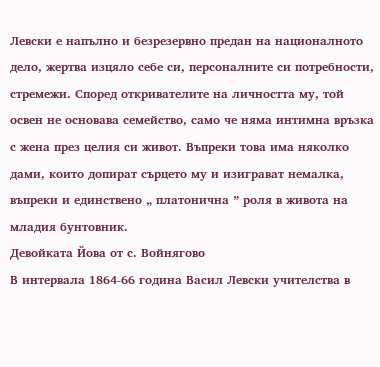Левски е напълно и безрезервно предан на националното дело, жертва изцяло себе си, персоналните си потребности, стремежи. Според откривателите на личността му, той освен не основава семейство, само че няма интимна връзка с жена през целия си живот. Въпреки това има няколко дами, които допират сърцето му и изиграват немалка, въпреки и единствено „ платонична ” роля в живота на младия бунтовник.
Девойката Йова от с. Войнягово
В интервала 1864-66 година Васил Левски учителства в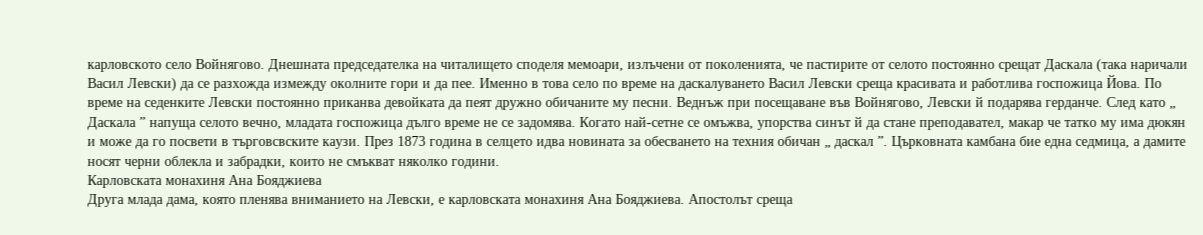карловското село Войнягово. Днешната председателка на читалището споделя мемоари, излъчени от поколенията, че пастирите от селото постоянно срещат Даскала (така наричали Васил Левски) да се разхожда измежду околните гори и да пее. Именно в това село по време на даскалуването Васил Левски среща красивата и работлива госпожица Йова. По време на седенките Левски постоянно приканва девойката да пеят дружно обичаните му песни. Веднъж при посещаване във Войнягово, Левски й подарява герданче. След като „ Даскала ” напуща селото вечно, младата госпожица дълго време не се задомява. Когато най-сетне се омъжва, упорства синът й да стане преподавател, макар че татко му има дюкян и може да го посвети в търговсвските каузи. През 1873 година в селцето идва новината за обесването на техния обичан „ даскал ”. Църковната камбана бие една седмица, а дамите носят черни облекла и забрадки, които не смъкват няколко години.
Карловската монахиня Ана Бояджиева
Друга млада дама, която пленява вниманието на Левски, е карловската монахиня Ана Бояджиева. Апостолът среща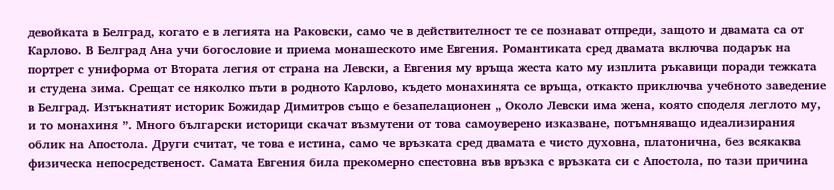девойката в Белград, когато е в легията на Раковски, само че в действителност те се познават отпреди, защото и двамата са от Карлово. В Белград Ана учи богословие и приема монашеското име Евгения. Романтиката сред двамата включва подарък на портрет с униформа от Втората легия от страна на Левски, а Евгения му връща жеста като му изплита ръкавици поради тежката и студена зима. Срещат се няколко пъти в родното Карлово, където монахинята се връща, откакто приключва учебното заведение в Белград. Изтъкнатият историк Божидар Димитров също е безапелационен „ Около Левски има жена, която споделя леглото му, и то монахиня ”. Много български историци скачат възмутени от това самоуверено изказване, потъмняващо идеализирания облик на Апостола. Други считат, че това е истина, само че връзката сред двамата е чисто духовна, платонична, без всякаква физическа непосредственост. Самата Евгения била прекомерно спестовна във връзка с връзката си с Апостола, по тази причина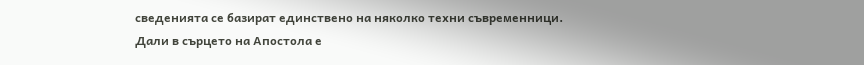сведенията се базират единствено на няколко техни съвременници.
Дали в сърцето на Апостола е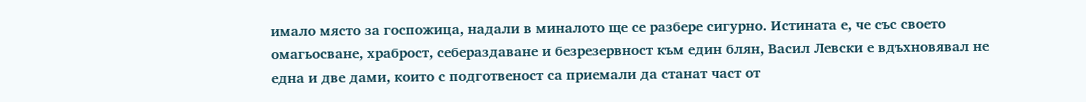имало място за госпожица, надали в миналото ще се разбере сигурно. Истината е, че със своето омагьосване, храброст, себераздаване и безрезервност към един блян, Васил Левски е вдъхновявал не една и две дами, които с подготвеност са приемали да станат част от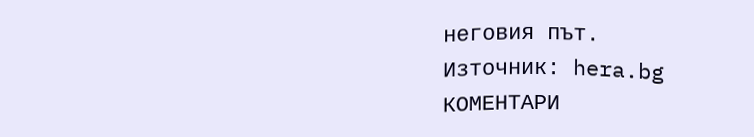неговия път.
Източник: hera.bg
КОМЕНТАРИ